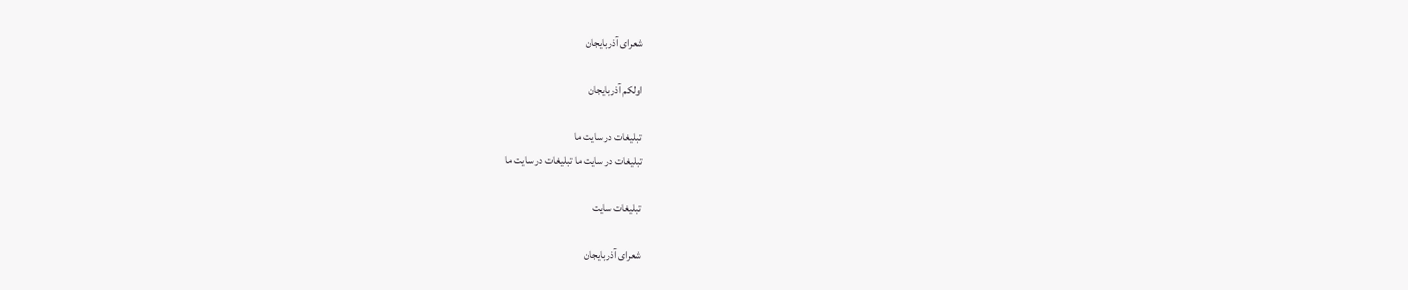شعرای آذربایجان

اولکم آذربایجان

تبلیغات در سایت ما
تبلیغات در سایت ما تبلیغات در سایت ما

تبلیغات سایت

شعرای آذربایجان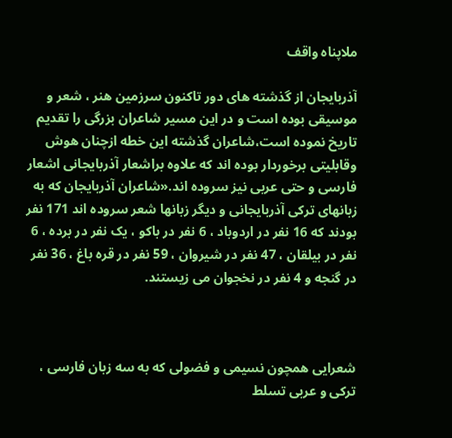ملاپناه واقف

آذربایجان از گذشته های دور تاکنون سرزمین هنر ، شعر و موسیقی بوده است و در این مسیر شاعران بزرگی را تقدیم تاریخ نموده است،شاعران گذشته این خطه ازچنان هوش وقابلیتی برخوردار بوده اند که علاوه براشعار آذربایجانی اشعار فارسی و حتی عربی نیز سروده اند.«شاعران آذربایجان که به زبانهای ترکی آذربایجانی و دیگر زبانها شعر سروده اند 171 نفر بودند که 16 نفر در اردوباد ، 6 نفر در باکو ، یک نفر در برده ، 6 نفر در بیلقان ، 47 نفر در شیروان ، 59 نفر در قره باغ ، 36 نفر در گنجه و 4 نفر در نخجوان می زیستند.



شعرایی همچون نسیمی و فضولی که به سه زبان فارسی ، ترکی و عربی تسلط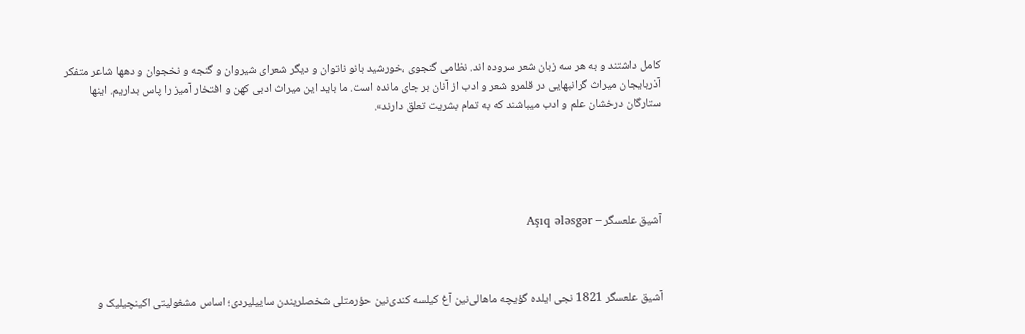کامل داشتند و به هر سه زبان شعر سروده اند. نظامی گنجوی ،خورشید بانو ناتوان و دیگر شعرای شیروان و گنجه و نخجوان و دهها شاعر متفکر آذربایجان میراث گرانبهایی در قلمرو شعر و ادب از آنان بر جای مانده است. ما باید این میراث ادبی کهن و افتخار آمیز را پاس بداریم. اینها ستارگان درخشان علم و ادب میباشند که به تمام بشریت تعلق دارند».





آشیق علعسگر – Aşıq ələsgər



آشیق علعسگر 1821 نجی ایلده گؤيچه ماهالی‌نین آغ کیلسه کندی‌نین حؤرمتلی شخصلریندن سايیلیردی؛ اساس مشغولیتی اکینچیلیک و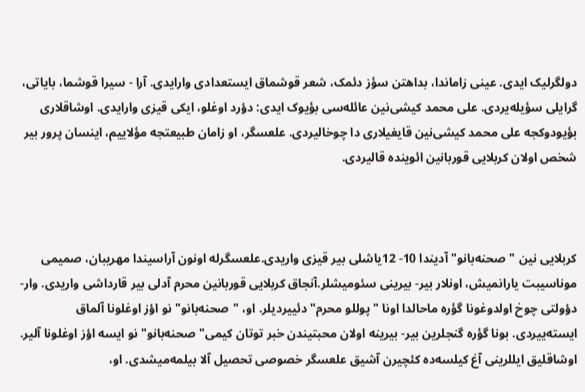دولگرلیک ایدی. عینی زاماندا، بداهتن سؤز دئمک، شعر قوشماق ایستعدادی وارایدی. آرا - سیرا قوشما، باياتی، گرايلی سؤيله‌يردی. علی محمد کیشی‌نین عائله‌‌سی بؤيوک ایدی: دؤرد اوغلو، ایکی قیزی وارایدی. اوشاقلاری بؤيودوکجه علی محمد کیشی‌نین قايغیلاری دا چوخالیردی. علعسگر، او زامان طبیعتجه مؤلايیم، اینسان پرور بیر شخص اولان کربلايی قوربانین ائوینده قالیردی.



کربلايی نین "صحنه‌‌بانو" آدیندا 10- 12ياشلی بیر قیزی واریدی.علعسگرله اونون آراسیندا مهریبان، صمیمی موناسیبت يارانمیش، اونلار بیر- بیرینی سئومیشلر.آنجاق کربلايی قوربانین محرم آدلی بیر قارداشی واریدی. وار- دؤولتی چوخ اولدوغونا گؤره ماحالدا اونا "پوللو محرم" دئيیردیلر. او، "صحنه‌‌بانو"نو اؤز اوغلونا آلماق ایسته‌يیردی. بونا گؤره گنجلرین بیر- بیرینه اولان محبتیندن خبر توتان کیمی"صحنه‌‌بانو"نو ایسه اؤز اوغلونا آلیر. اوشاقلیق ایللرینی آغ کیلسه‌ده کئچیرن آشیق علعسگر خصوصی تحصیل آلا بیلمه‌میشدی. او،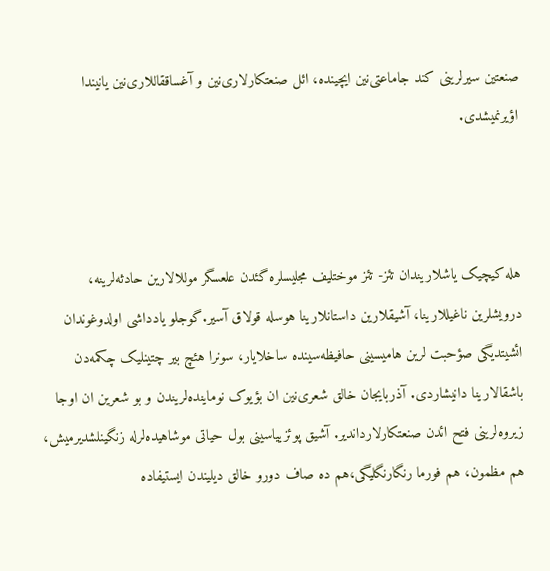صنعتین سیرلرینی کند جاماعتی‌نین ایچینده، ائل صنعتکارلاری‌نین و آغساققاللاری‌نین يانیندا اؤيرنمیشدی.



هله کیچیک ياشلاریندان تئز- تئز موختلیف مجلیسلره گئدن علعسگر موللالارین حادثه‌‌لرینه، درویشلرین ناغیللارینا، آشیقلارین داستانلارینا هوسله قولاق آسیر.گوجلو يادداشی اولدوغوندان ائشیتدیگی صؤحبت لرین هامیسینی حافیظه‌سینده ساخلايار، سونرا هئچ بیر چتینلیک چکمه‌دن باشقالارینا دانیشاردی. آذربایجان خالق شعری‌نین ان بؤيوک نوماینده‌‌لریندن و بو شعرین ان اوجا زیروه‌لرینی فتح ائدن صنعتکارلارداندیر. آشیق پوئزیياسینی بول حیاتی موشاهیده‌لرله زنگینلشدیرمیش، هم مظمون، هم فورما رنگارنگلیگی،هم ده صاف دورو خالق دیلیندن ایستیفاده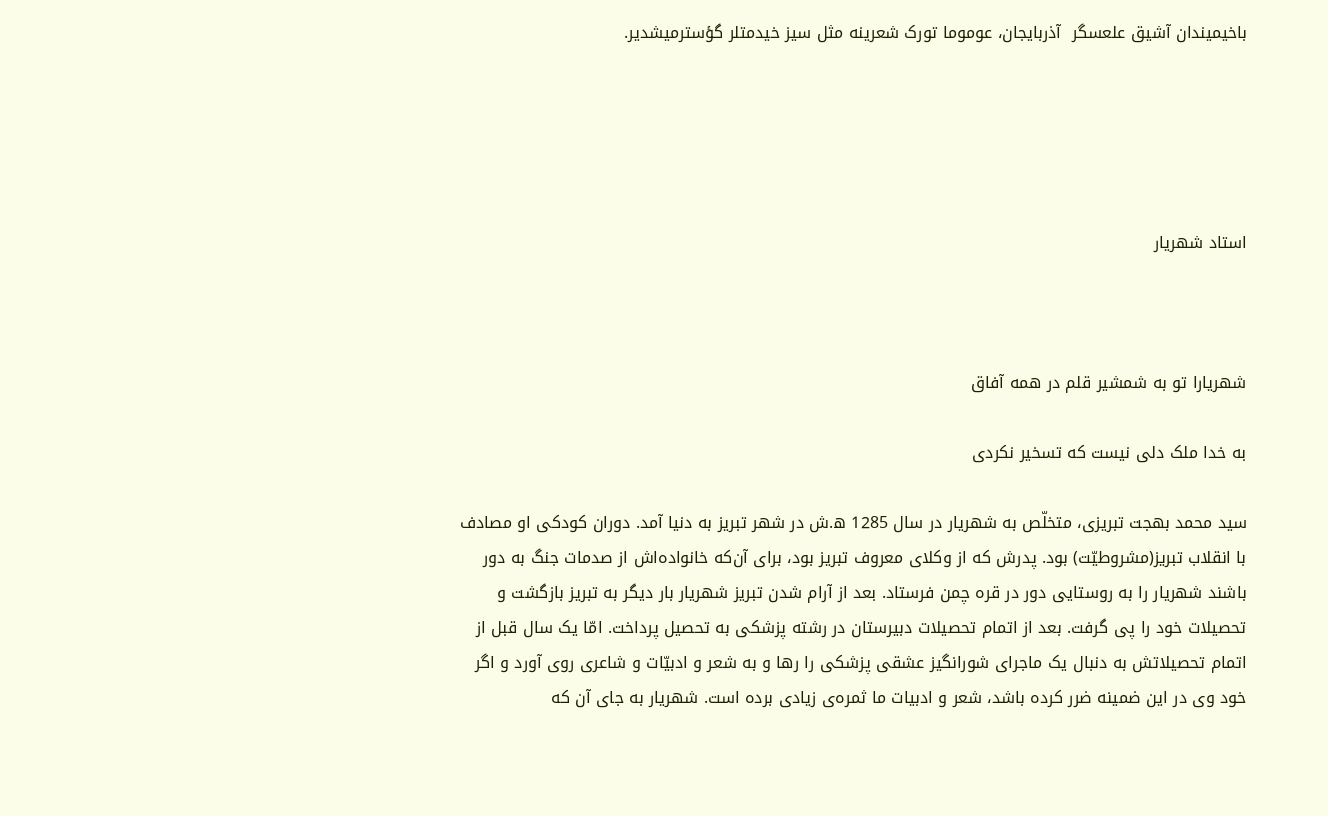باخیمیندان آشیق علعسگر  آذربایجان، عوموما تورک شعرینه مثل سیز خیدمتلر گؤسترمیشدیر.





استاد شهریار



شهریارا تو به شمشیر قلم در همه آفاق

به خدا ملک دلی نیست که تسخیر نکردی

سید محمد بهجت تبریزی، متخلّص به شهریار در سال 1285 ه.ش در شهر تبریز به دنیا آمد. دوران کودکی او مصادف با انقلاب تبریز(مشروطیّت) بود. پدرش که از وکلای معروف تبریز بود، برای آن‌که خانواده‌اش از صدمات جنگ به دور باشند شهریار را به روستایی دور در قره چمن فرستاد. بعد از آرام شدن تبریز شهریار بار دیگر به تبریز بازگشت و تحصیلات خود را پی گرفت. بعد از اتمام تحصیلات دبیرستان در رشته پزشکی به تحصیل پرداخت. امّا یک سال قبل از اتمام تحصیلاتش به دنبال یک ماجرای شورانگیز عشقی پزشکی را رها و به شعر و ادبیّات و شاعری روی آورد و اگر خود وی در این ضمینه ضرر کرده باشد، شعر و ادبیات ما ثمره‌ی زیادی برده است. شهریار به جای آن که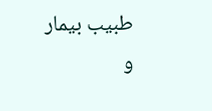طبیب بیمار و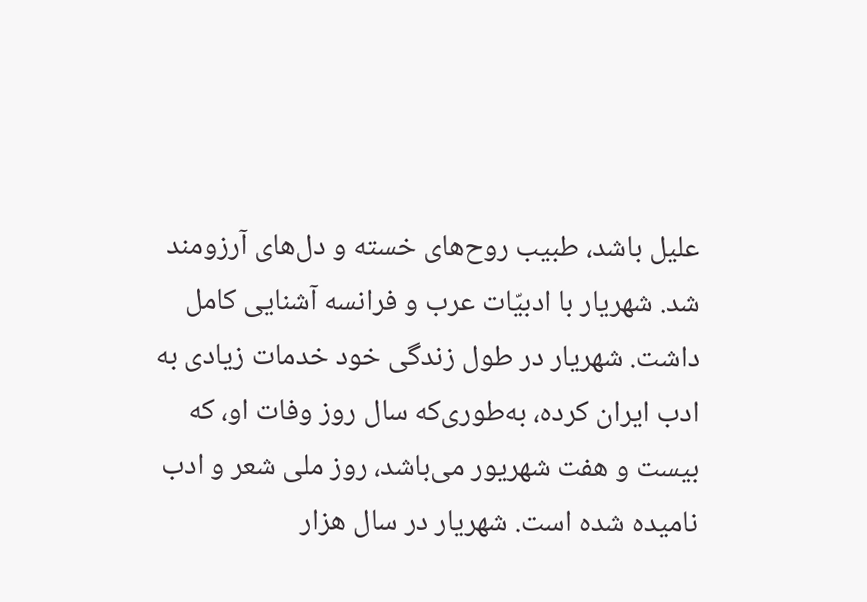علیل باشد، طبیب روح‌های خسته و دل‌های آرزومند شد. شهریار با ادبیّات عرب و فرانسه آشنایی کامل داشت. شهریار در طول زندگی خود خدمات زیادی به ادب ایران کرده، به‌طوری‌که سال روز وفات او، که بیست و هفت شهریور می‌باشد، روز ملی شعر و ادب نامیده شده است. شهریار در سال هزار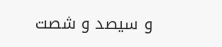و سیصد و شصت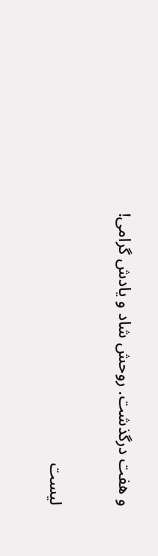و هفت درگذشت. روحش شاد و یادش گرامی!


ليست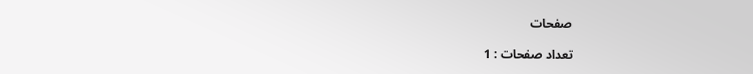صفحات

تعداد صفحات : 1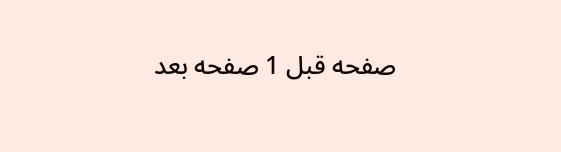صفحه قبل 1 صفحه بعد